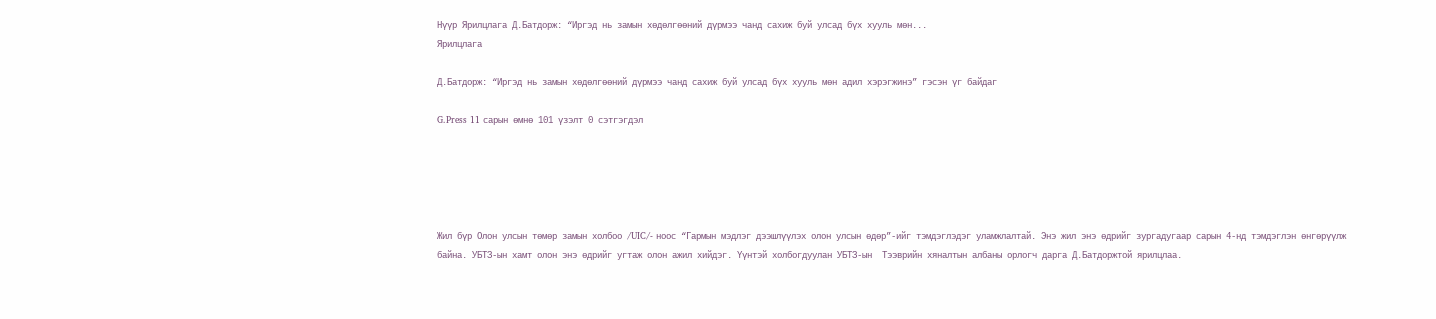Нүүр Ярилцлага Д.Батдорж: “Иргэд нь замын хөдөлгөөний дүрмээ чанд сахиж буй улсад бүх хууль мөн...
Ярилцлага

Д.Батдорж: “Иргэд нь замын хөдөлгөөний дүрмээ чанд сахиж буй улсад бүх хууль мөн адил хэрэгжинэ” гэсэн үг байдаг

G.Press 11 сарын өмнө 101 үзэлт 0 сэтгэгдэл





Жил бүр Олон улсын төмөр замын холбоо /UIC/- ноос “Гармын мэдлэг дээшлүүлэх олон улсын өдөр”-ийг тэмдэглэдэг уламжлалтай. Энэ жил энэ өдрийг зургадугаар сарын 4-нд тэмдэглэн өнгөрүүлж байна. УБТЗ-ын хамт олон энэ өдрийг угтаж олон ажил хийдэг. Үүнтэй холбогдуулан УБТЗ-ын  Тээврийн хяналтын албаны орлогч дарга Д.Батдоржтой ярилцлаа.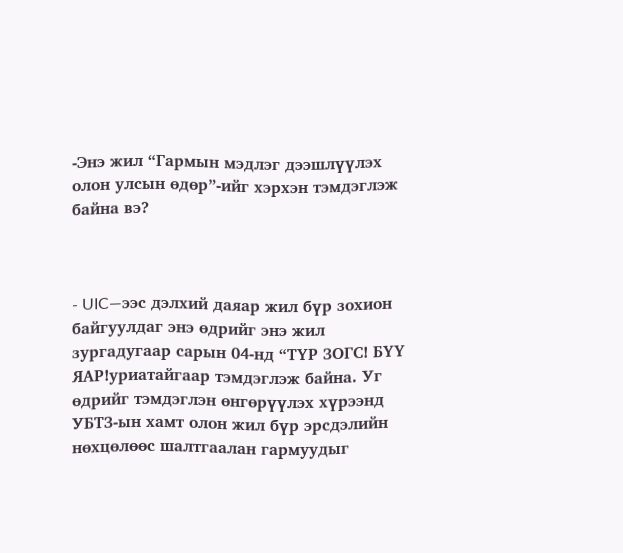-Энэ жил “Гармын мэдлэг дээшлүүлэх олон улсын өдөр”-ийг хэрхэн тэмдэглэж байна вэ?



- UIC—ээс дэлхий даяар жил бүр зохион байгуулдаг энэ өдрийг энэ жил  зургадугаар сарын 04-нд “ТҮР ЗОГС! БҮҮ ЯАР!уриатайгаар тэмдэглэж байна. Уг өдрийг тэмдэглэн өнгөрүүлэх хүрээнд УБТЗ-ын хамт олон жил бүр эрсдэлийн нөхцөлөөс шалтгаалан гармуудыг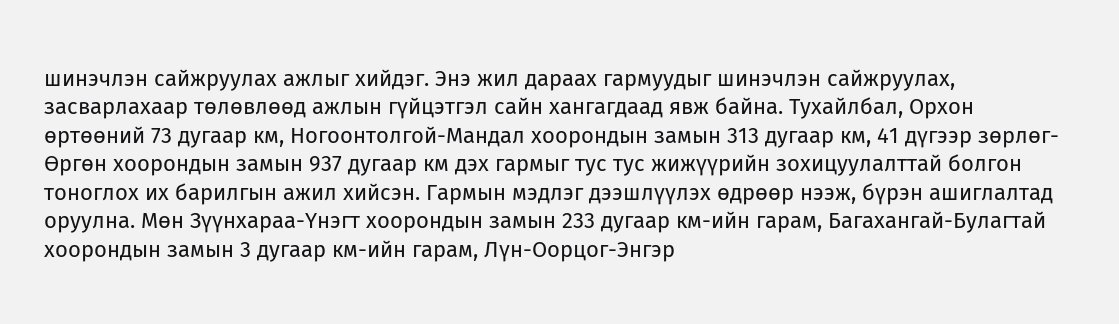шинэчлэн сайжруулах ажлыг хийдэг. Энэ жил дараах гармуудыг шинэчлэн сайжруулах, засварлахаар төлөвлөөд ажлын гүйцэтгэл сайн хангагдаад явж байна. Тухайлбал, Орхон өртөөний 73 дугаар км, Ногоонтолгой-Мандал хоорондын замын 313 дугаар км, 41 дүгээр зөрлөг-Өргөн хоорондын замын 937 дугаар км дэх гармыг тус тус жижүүрийн зохицуулалттай болгон тоноглох их барилгын ажил хийсэн. Гармын мэдлэг дээшлүүлэх өдрөөр нээж, бүрэн ашиглалтад оруулна. Мөн Зүүнхараа-Үнэгт хоорондын замын 233 дугаар км-ийн гарам, Багахангай-Булагтай хоорондын замын 3 дугаар км-ийн гарам, Лүн-Оорцог-Энгэр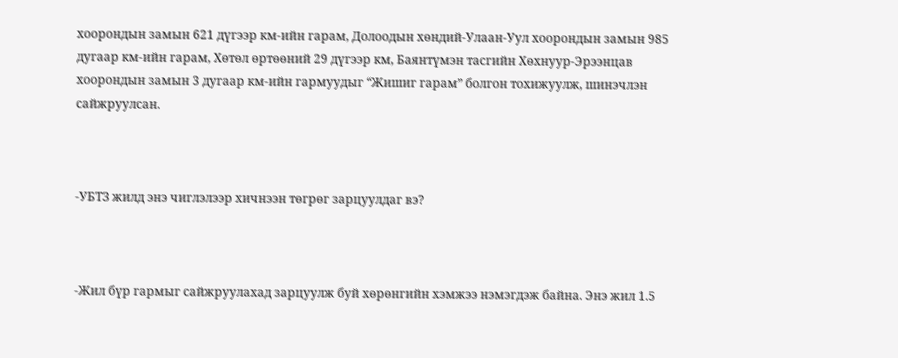хоорондын замын 621 дүгээр км-ийн гарам, Долоодын хөндий-Улаан-Уул хоорондын замын 985 дугаар км-ийн гарам, Хөтөл өртөөний 29 дүгээр км, Баянтүмэн тасгийн Хөхнуур-Эрээнцав хоорондын замын 3 дугаар км-ийн гармуудыг “Жишиг гарам” болгон тохижуулж, шинэчлэн сайжруулсан.



-УБТЗ жилд энэ чиглэлээр хичнээн төгрөг зарцуулдаг вэ?



-Жил бүр гармыг сайжруулахад зарцуулж буй хөрөнгийн хэмжээ нэмэгдэж байна. Энэ жил 1.5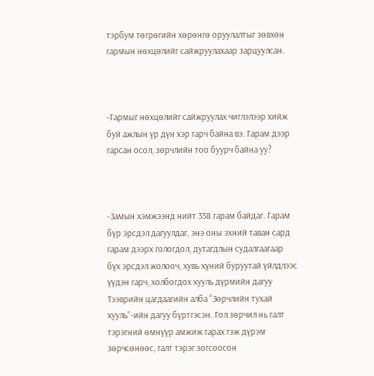тэрбум төгрөгийн хөрөнгө оруулалтыг зөвхөн гармын нөхцөлийг сайжруулахаар зарцуулсан.



-Гармыг нөхцөлийг сайжруулах чиглэлээр хийж буй ажлын үр дүн хэр гарч байна вэ. Гарам дээр гарсан осол, зөрчлийн тоо буурч байна уу?



-Замын хэмжээнд нийт 358 гарам байдаг. Гарам бүр эрсдэл дагуулдаг, энэ оны эхний таван сард гарам дээрх гологдол, дутагдлын судалгаагаар бүх эрсдэл жолооч, хувь хүний буруутай үйлдлээс үүдэн гарч, холбогдох хууль дүрмийн дагуу Тээврийн цагдаагийн алба “Зөрчлийн тухай хууль”-ийн дагуу бүртгэсэн. Гол зөрчил нь галт тэрэгний өмнүүр амжиж гарах гэж дүрэм зөрчсөнөөс, галт тэрэг зогсоосон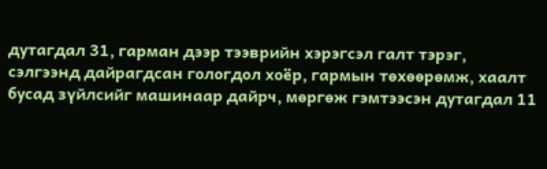дутагдал 31, гарман дээр тээврийн хэрэгсэл галт тэрэг, сэлгээнд дайрагдсан гологдол хоёр, гармын төхөөрөмж, хаалт бусад зүйлсийг машинаар дайрч, мөргөж гэмтээсэн дутагдал 11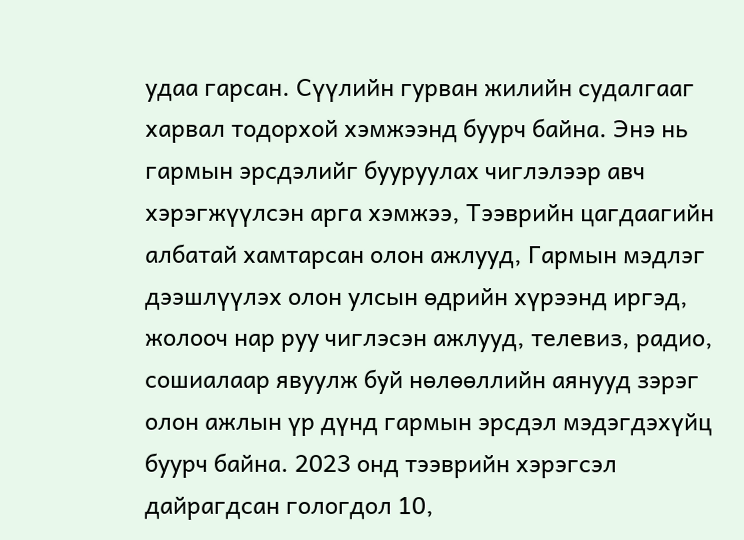удаа гарсан. Сүүлийн гурван жилийн судалгааг харвал тодорхой хэмжээнд буурч байна. Энэ нь гармын эрсдэлийг бууруулах чиглэлээр авч хэрэгжүүлсэн арга хэмжээ, Тээврийн цагдаагийн албатай хамтарсан олон ажлууд, Гармын мэдлэг дээшлүүлэх олон улсын өдрийн хүрээнд иргэд, жолооч нар руу чиглэсэн ажлууд, телевиз, радио, сошиалаар явуулж буй нөлөөллийн аянууд зэрэг олон ажлын үр дүнд гармын эрсдэл мэдэгдэхүйц буурч байна. 2023 онд тээврийн хэрэгсэл дайрагдсан гологдол 10,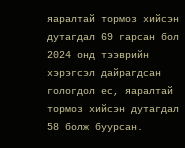яаралтай тормоз хийсэн дутагдал 69 гарсан бол 2024 онд тээврийн хэрэгсэл дайрагдсан гологдол ес, яаралтай тормоз хийсэн дутагдал 58 болж буурсан.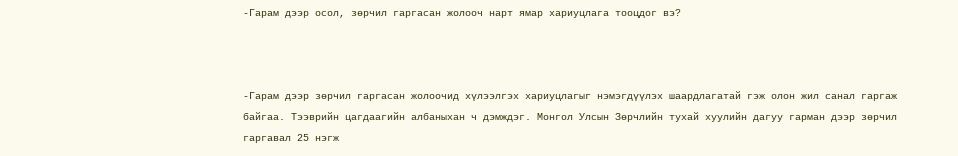-Гарам дээр осол, зөрчил гаргасан жолооч нарт ямар хариуцлага тооцдог вэ?



-Гарам дээр зөрчил гаргасан жолоочид хүлээлгэх хариуцлагыг нэмэгдүүлэх шаардлагатай гэж олон жил санал гаргаж байгаа. Тээврийн цагдаагийн албаныхан ч дэмждэг. Монгол Улсын Зөрчлийн тухай хуулийн дагуу гарман дээр зөрчил гаргавал 25 нэгж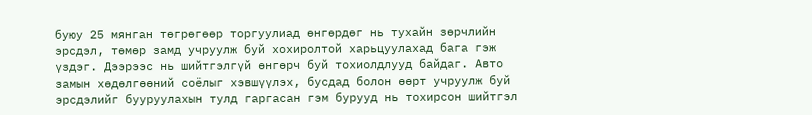буюу 25 мянган төгрөгөөр торгуулиад өнгөрдөг нь тухайн зөрчлийн эрсдэл, төмөр замд учруулж буй хохиролтой харьцуулахад бага гэж үздэг. Дээрээс нь шийтгэлгүй өнгөрч буй тохиолдлууд байдаг. Авто замын хөдөлгөөний соёлыг хэвшүүлэх, бусдад болон өөрт учруулж буй эрсдэлийг бууруулахын тулд гаргасан гэм бурууд нь тохирсон шийтгэл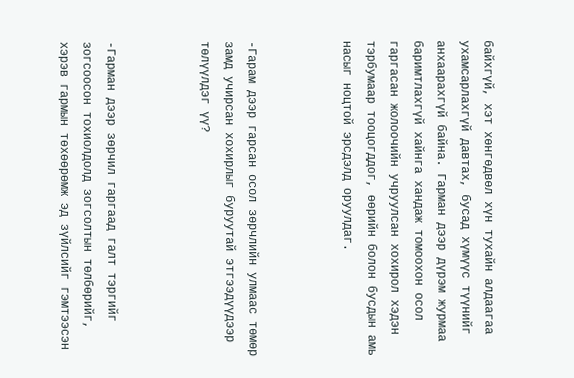байхгүй, хэт хөнгөдвөл хүн тухайн алдаагаа ухамсарлахгүй давтах, бусад хүмүүс түүнийг анхаарахгүй байна. Гарман дээр дүрэм журмаа баримтлахгүй хайнга хандаж томоохон осол гаргасан жолоочийн учруулсан хохирол хэдэн тэрбумаар тооцогддог, өөрийн болон бусдын амь насыг ноцтой эрсдэлд оруулдаг.



-Гарам дээр гарсан осол зөрчлийн улмаас төмөр замд учирсан хохирлыг буруутай этгээдүүдээр төлүүлдэг үү?



-Гарман дээр зөрчил гаргаад галт тэргийг зогсоосон тохиолдолд зогсолтын төлбөрийг, хэрэв гармын төхөөрөмж эд зүйлсийг гэмтээсэн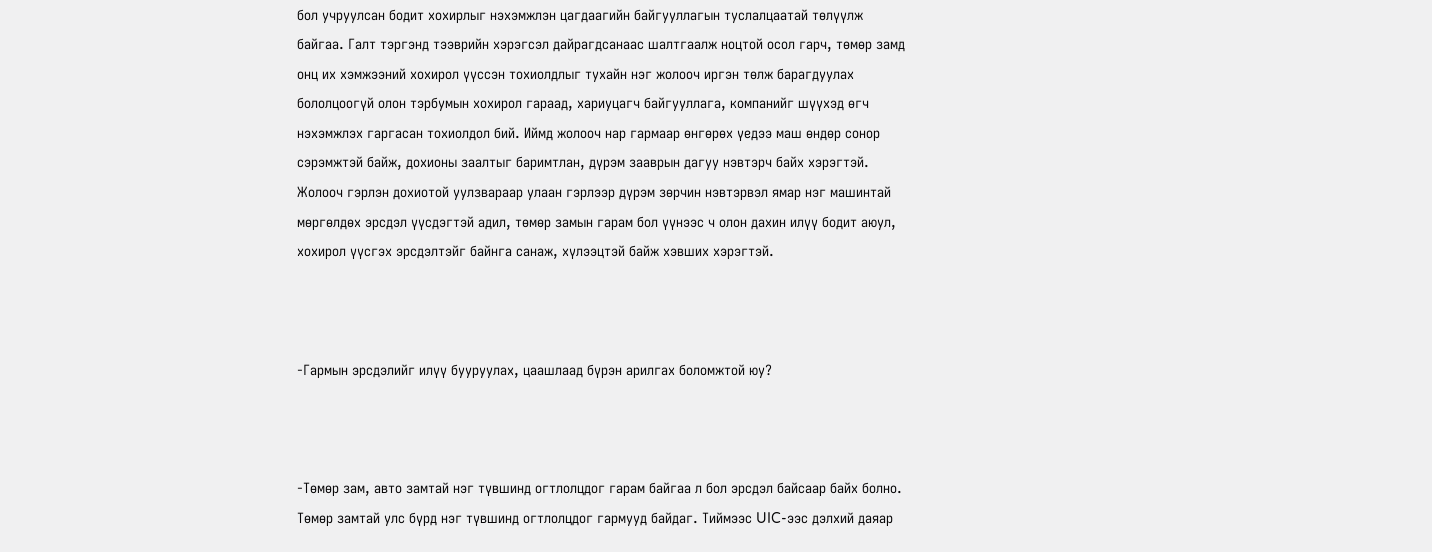бол учруулсан бодит хохирлыг нэхэмжлэн цагдаагийн байгууллагын туслалцаатай төлүүлж байгаа. Галт тэргэнд тээврийн хэрэгсэл дайрагдсанаас шалтгаалж ноцтой осол гарч, төмөр замд онц их хэмжээний хохирол үүссэн тохиолдлыг тухайн нэг жолооч иргэн төлж барагдуулах бололцоогүй олон тэрбумын хохирол гараад, хариуцагч байгууллага, компанийг шүүхэд өгч нэхэмжлэх гаргасан тохиолдол бий. Иймд жолооч нар гармаар өнгөрөх үедээ маш өндөр сонор сэрэмжтэй байж, дохионы заалтыг баримтлан, дүрэм зааврын дагуу нэвтэрч байх хэрэгтэй. Жолооч гэрлэн дохиотой уулзвараар улаан гэрлээр дүрэм зөрчин нэвтэрвэл ямар нэг машинтай мөргөлдөх эрсдэл үүсдэгтэй адил, төмөр замын гарам бол үүнээс ч олон дахин илүү бодит аюул, хохирол үүсгэх эрсдэлтэйг байнга санаж, хүлээцтэй байж хэвших хэрэгтэй.



-Гармын эрсдэлийг илүү бууруулах, цаашлаад бүрэн арилгах боломжтой юу?



-Төмөр зам, авто замтай нэг түвшинд огтлолцдог гарам байгаа л бол эрсдэл байсаар байх болно. Төмөр замтай улс бүрд нэг түвшинд огтлолцдог гармууд байдаг. Тиймээс UIC-ээс дэлхий даяар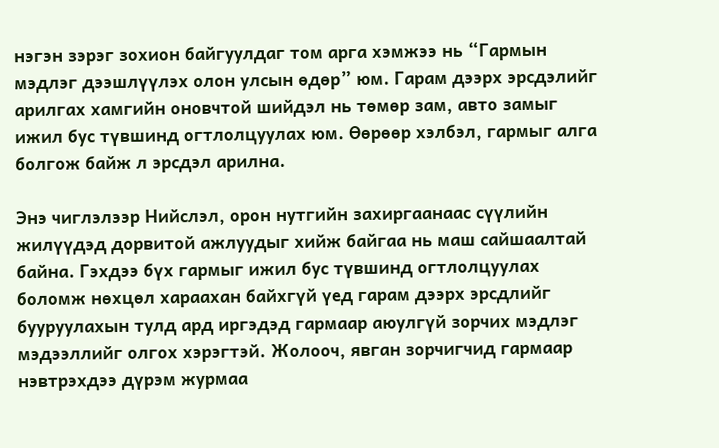нэгэн зэрэг зохион байгуулдаг том арга хэмжээ нь “Гармын мэдлэг дээшлүүлэх олон улсын өдөр” юм. Гарам дээрх эрсдэлийг арилгах хамгийн оновчтой шийдэл нь төмөр зам, авто замыг ижил бус түвшинд огтлолцуулах юм. Өөрөөр хэлбэл, гармыг алга болгож байж л эрсдэл арилна.

Энэ чиглэлээр Нийслэл, орон нутгийн захиргаанаас сүүлийн жилүүдэд дорвитой ажлуудыг хийж байгаа нь маш сайшаалтай байна. Гэхдээ бүх гармыг ижил бус түвшинд огтлолцуулах боломж нөхцөл хараахан байхгүй үед гарам дээрх эрсдлийг бууруулахын тулд ард иргэдэд гармаар аюулгүй зорчих мэдлэг мэдээллийг олгох хэрэгтэй. Жолооч, явган зорчигчид гармаар нэвтрэхдээ дүрэм журмаа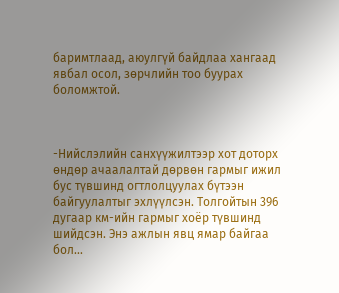баримтлаад, аюулгүй байдлаа хангаад явбал осол, зөрчлийн тоо буурах боломжтой.



-Нийслэлийн санхүүжилтээр хот доторх өндөр ачаалалтай дөрвөн гармыг ижил бус түвшинд огтлолцуулах бүтээн байгуулалтыг эхлүүлсэн. Толгойтын 396 дугаар км-ийн гармыг хоёр түвшинд шийдсэн. Энэ ажлын явц ямар байгаа бол...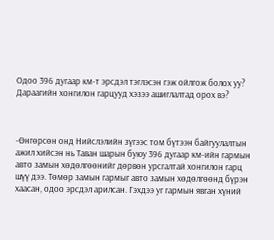Одоо 396 дугаар км-т эрсдэл тэглэсэн гэж ойлгож болох уу?  Дараагийн хонгилон гарцууд хэзээ ашиглалтад орох вэ?



-Өнгөрсөн онд Нийслэлийн зүгээс том бүтээн байгуулалтын ажил хийсэн нь Таван шарын буюу 396 дугаар км-ийн гармын авто замын хөдөлгөөнийг дөрвөн урсгалтай хонгилон гарц шүү дээ. Төмөр замын гармыг авто замын хөдөлгөөнд бүрэн хаасан, одоо эрсдэл арилсан. Гэхдээ уг гармын явган хүний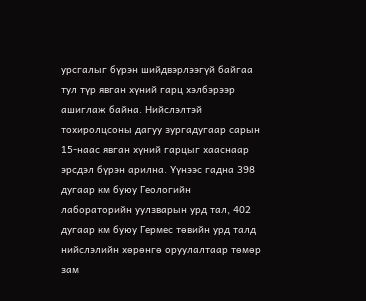урсгалыг бүрэн шийдвэрлээгүй байгаа тул түр явган хүний гарц хэлбэрээр ашиглаж байна. Нийслэлтэй тохиролцсоны дагуу зургадугаар сарын 15-наас явган хүний гарцыг хааснаар эрсдэл бүрэн арилна. Үүнээс гадна 398 дугаар км буюу Геологийн лабораторийн уулзварын урд тал, 402 дугаар км буюу Гермес төвийн урд талд нийслэлийн хөрөнгө оруулалтаар төмөр зам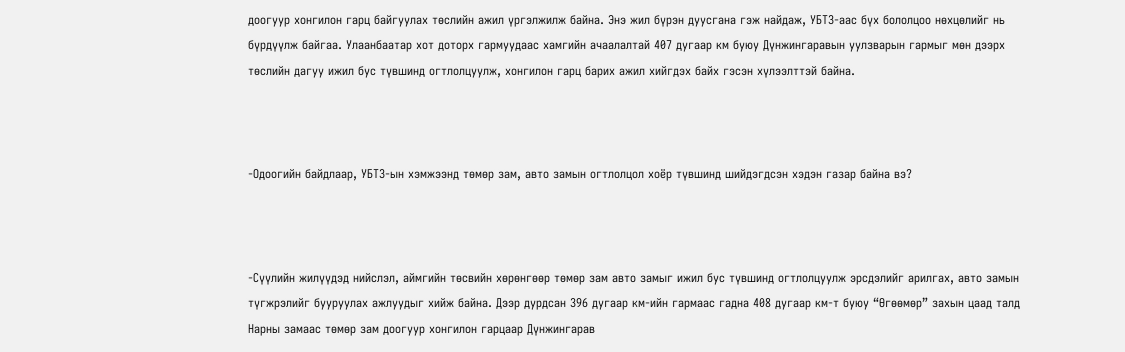доогуур хонгилон гарц байгуулах төслийн ажил үргэлжилж байна. Энэ жил бүрэн дуусгана гэж найдаж, УБТЗ-аас бүх бололцоо нөхцөлийг нь бүрдүүлж байгаа. Улаанбаатар хот доторх гармуудаас хамгийн ачаалалтай 407 дугаар км буюу Дүнжингаравын уулзварын гармыг мөн дээрх төслийн дагуу ижил бус түвшинд огтлолцуулж, хонгилон гарц барих ажил хийгдэх байх гэсэн хүлээлттэй байна.



-Одоогийн байдлаар, УБТЗ-ын хэмжээнд төмөр зам, авто замын огтлолцол хоёр түвшинд шийдэгдсэн хэдэн газар байна вэ?



-Сүүлийн жилүүдэд нийслэл, аймгийн төсвийн хөрөнгөөр төмөр зам авто замыг ижил бус түвшинд огтлолцуулж эрсдэлийг арилгах, авто замын түгжрэлийг бууруулах ажлуудыг хийж байна. Дээр дурдсан 396 дугаар км-ийн гармаас гадна 408 дугаар км-т буюу “Өгөөмөр” захын цаад талд Нарны замаас төмөр зам доогуур хонгилон гарцаар Дүнжингарав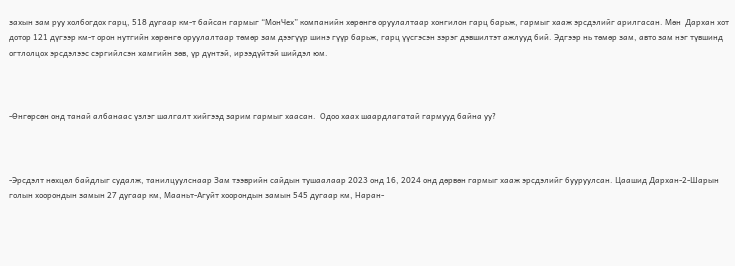захын зам руу холбогдох гарц, 518 дугаар км-т байсан гармыг “МонЧех” компанийн хөрөнгө оруулалтаар хонгилон гарц барьж, гармыг хааж эрсдэлийг арилгасан. Мөн  Дархан хот дотор 121 дүгээр км-т орон нутгийн хөрөнгө оруулалтаар төмөр зам дээгүүр шинэ гүүр барьж, гарц үүсгэсэн зэрэг дэвшилтэт ажлууд бий. Эдгээр нь төмөр зам, авто зам нэг түвшинд огтлолцох эрсдэлээс сэргийлсэн хамгийн зөв, үр дүнтэй, ирээдүйтэй шийдэл юм.



-Өнгөрсөн онд танай албанаас үзлэг шалгалт хийгээд зарим гармыг хаасан.  Одоо хаах шаардлагатай гармууд байна уу?



-Эрсдэлт нөхцөл байдлыг судалж, танилцуулснаар Зам тээврийн сайдын тушаалаар 2023 онд 16, 2024 онд дөрвөн гармыг хааж эрсдэлийг бууруулсан. Цаашид Дархан-2-Шарын голын хоорондын замын 27 дугаар км, Мааньт-Агуйт хоорондын замын 545 дугаар км, Наран-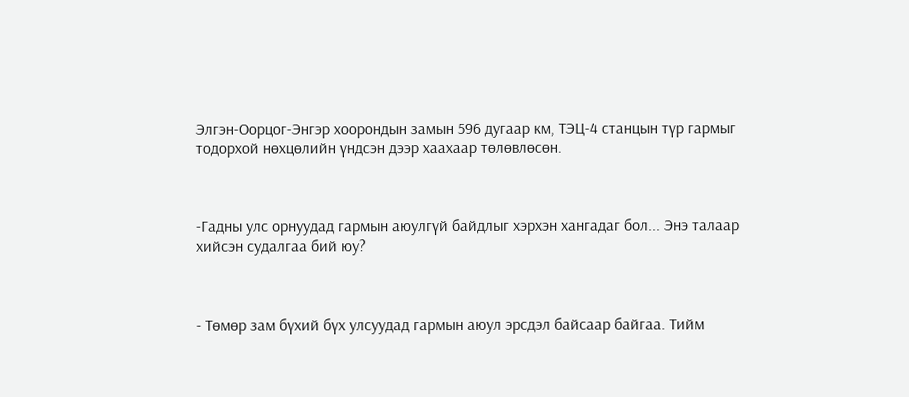Элгэн-Оорцог-Энгэр хоорондын замын 596 дугаар км, ТЭЦ-4 станцын түр гармыг тодорхой нөхцөлийн үндсэн дээр хаахаар төлөвлөсөн.



-Гадны улс орнуудад гармын аюулгүй байдлыг хэрхэн хангадаг бол... Энэ талаар хийсэн судалгаа бий юу?



- Төмөр зам бүхий бүх улсуудад гармын аюул эрсдэл байсаар байгаа. Тийм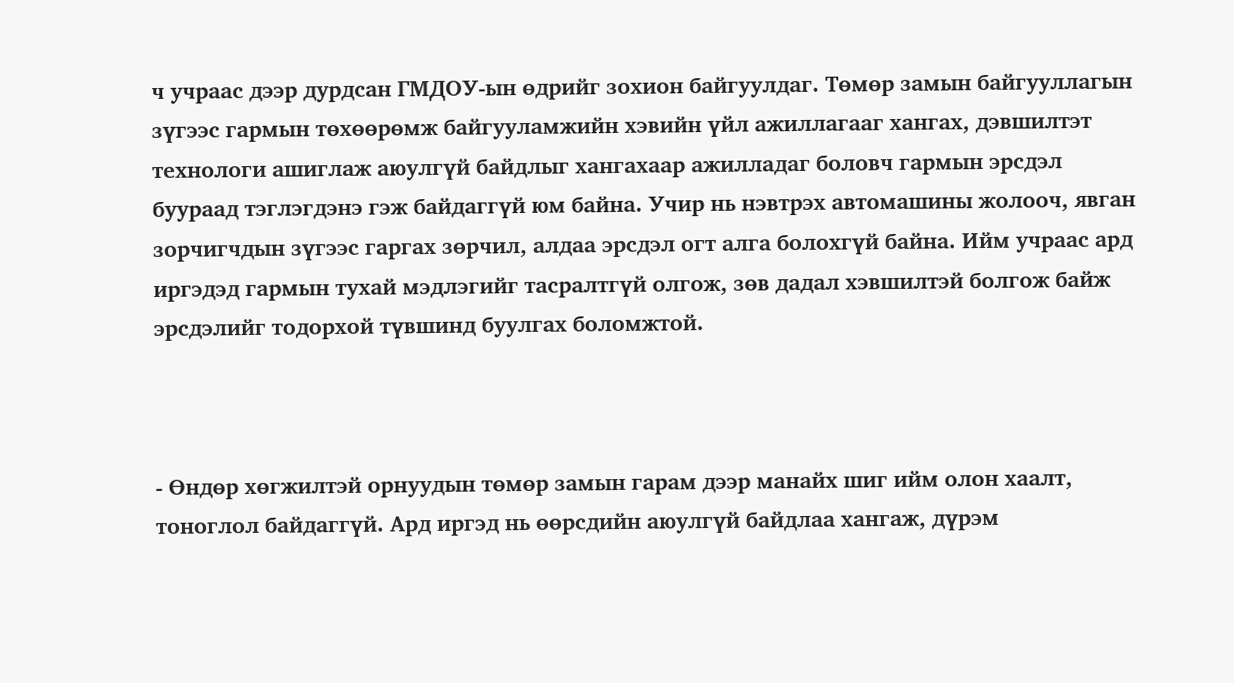ч учраас дээр дурдсан ГМДОУ-ын өдрийг зохион байгуулдаг. Төмөр замын байгууллагын зүгээс гармын төхөөрөмж байгууламжийн хэвийн үйл ажиллагааг хангах, дэвшилтэт технологи ашиглаж аюулгүй байдлыг хангахаар ажилладаг боловч гармын эрсдэл буураад тэглэгдэнэ гэж байдаггүй юм байна. Учир нь нэвтрэх автомашины жолооч, явган зорчигчдын зүгээс гаргах зөрчил, алдаа эрсдэл огт алга болохгүй байна. Ийм учраас ард иргэдэд гармын тухай мэдлэгийг тасралтгүй олгож, зөв дадал хэвшилтэй болгож байж эрсдэлийг тодорхой түвшинд буулгах боломжтой.



- Өндөр хөгжилтэй орнуудын төмөр замын гарам дээр манайх шиг ийм олон хаалт, тоноглол байдаггүй. Ард иргэд нь өөрсдийн аюулгүй байдлаа хангаж, дүрэм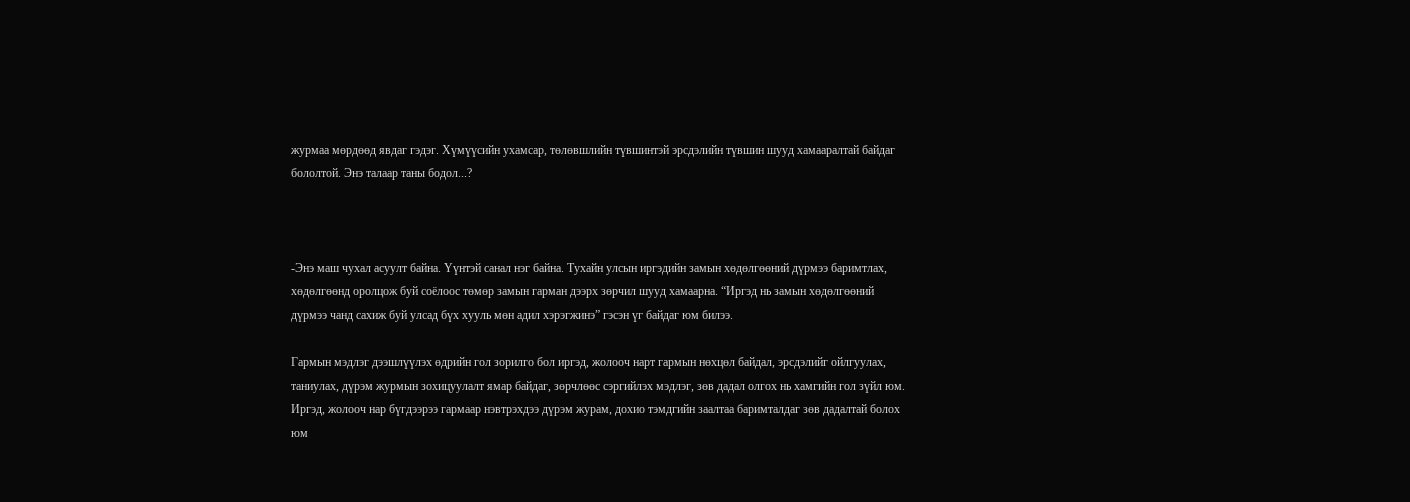журмаа мөрдөөд явдаг гэдэг. Хүмүүсийн ухамсар, төлөвшлийн түвшинтэй эрсдэлийн түвшин шууд хамааралтай байдаг бололтой. Энэ талаар таны бодол...?



-Энэ маш чухал асуулт байна. Үүнтэй санал нэг байна. Тухайн улсын иргэдийн замын хөдөлгөөний дүрмээ баримтлах, хөдөлгөөнд оролцож буй соёлоос төмөр замын гарман дээрх зөрчил шууд хамаарна. “Иргэд нь замын хөдөлгөөний дүрмээ чанд сахиж буй улсад бүх хууль мөн адил хэрэгжинэ” гэсэн үг байдаг юм билээ.

Гармын мэдлэг дээшлүүлэх өдрийн гол зорилго бол иргэд, жолооч нарт гармын нөхцөл байдал, эрсдэлийг ойлгуулах, таниулах, дүрэм журмын зохицуулалт ямар байдаг, зөрчлөөс сэргийлэх мэдлэг, зөв дадал олгох нь хамгийн гол зүйл юм. Иргэд, жолооч нар бүгдээрээ гармаар нэвтрэхдээ дүрэм журам, дохио тэмдгийн заалтаа баримталдаг зөв дадалтай болох юм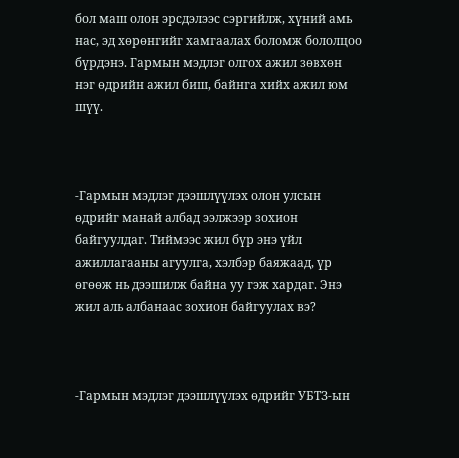бол маш олон эрсдэлээс сэргийлж, хүний амь нас, эд хөрөнгийг хамгаалах боломж бололцоо бүрдэнэ. Гармын мэдлэг олгох ажил зөвхөн нэг өдрийн ажил биш, байнга хийх ажил юм шүү.



-Гармын мэдлэг дээшлүүлэх олон улсын өдрийг манай албад ээлжээр зохион байгуулдаг. Тиймээс жил бүр энэ үйл ажиллагааны агуулга, хэлбэр баяжаад, үр өгөөж нь дээшилж байна уу гэж хардаг. Энэ жил аль албанаас зохион байгуулах вэ?



-Гармын мэдлэг дээшлүүлэх өдрийг УБТЗ-ын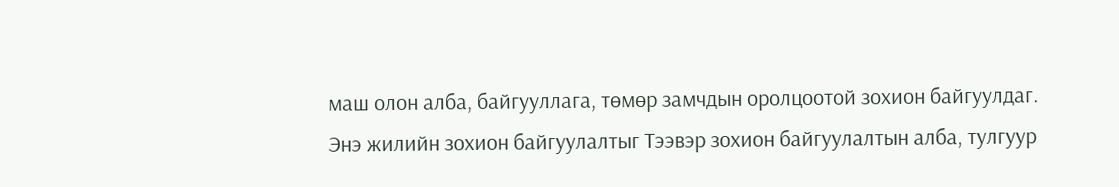маш олон алба, байгууллага, төмөр замчдын оролцоотой зохион байгуулдаг. Энэ жилийн зохион байгуулалтыг Тээвэр зохион байгуулалтын алба, тулгуур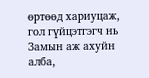өртөөд хариуцаж, гол гүйцэтгэгч нь Замын аж ахуйн алба,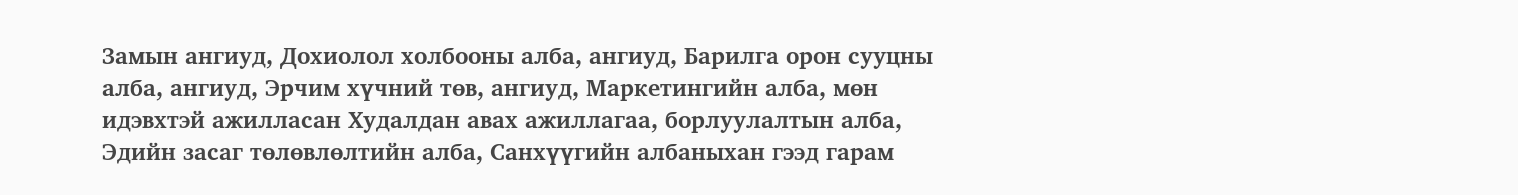Замын ангиуд, Дохиолол холбооны алба, ангиуд, Барилга орон сууцны алба, ангиуд, Эрчим хүчний төв, ангиуд, Маркетингийн алба, мөн идэвхтэй ажилласан Худалдан авах ажиллагаа, борлуулалтын алба, Эдийн засаг төлөвлөлтийн алба, Санхүүгийн албаныхан гээд гарам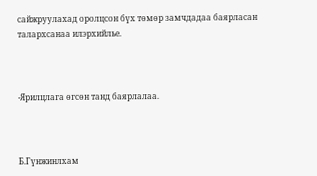сайжруулахад оролцсон бүх төмөр замчдадаа баярласан талархсанаа илэрхийлье.



-Ярилцлага өгсөн танд баярлалаа.



Б.Гүнжинлхам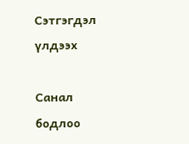Сэтгэгдэл үлдээх

Санал бодлоо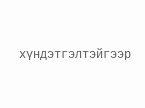хүндэтгэлтэйгээр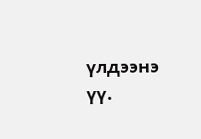үлдээнэ үү.